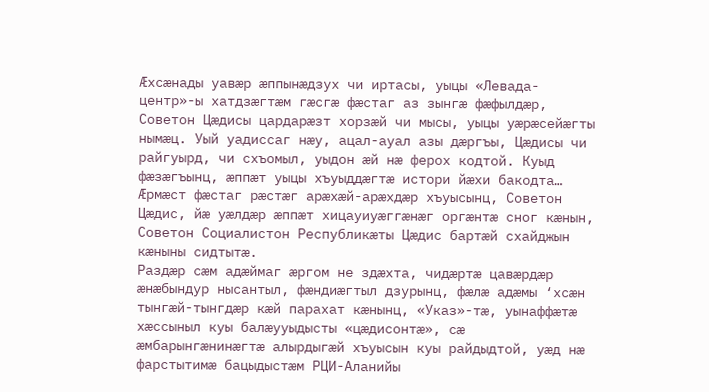Æхсæнады уавæр æппынæдзух чи иртасы, уыцы «Левада-центр»-ы хатдзæгтæм гæсгæ фæстаг аз зынгæ фæфылдæр, Советон Цæдисы цардарæзт хорзæй чи мысы, уыцы уæрæсейæгты нымæц. Уый уадиссаг нæу, ацал-ауал азы дæргъы, Цæдисы чи райгуырд, чи схъомыл, уыдон æй нæ ферох кодтой. Куыд фæзæгъынц, æппæт уыцы хъуыддæгтæ истори йæхи бакодта… Æрмæст фæстаг рæстæг арæхæй-арæхдæр хъуысынц, Советон Цæдис, йæ уæлдæр æппæт хицауиуæггæнæг оргæнтæ сног кæнын, Советон Социалистон Республикæты Цæдис бартæй схайджын кæныны сидтытæ.
Раздæр сæм адæймаг æргом не здæхта, чидæртæ цавæрдæр æнæбындур нысантыл, фæндиæгтыл дзурынц, фæлæ адæмы ‘хсæн тынгæй-тынгдæр кæй парахат кæнынц, «Указ»-тæ, уынаффæтæ хæссыныл куы балæууыдысты «цæдисонтæ», сæ æмбарынгæнинæгтæ алырдыгæй хъуысын куы райдыдтой, уæд нæ фарстытимæ бацыдыстæм РЦИ-Аланийы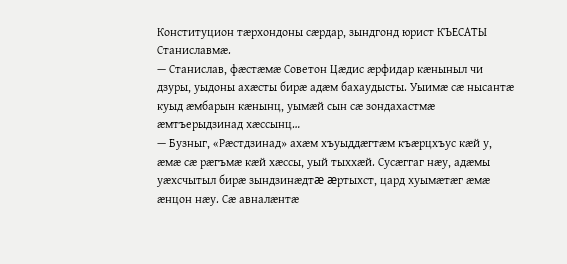Конституцион тæрхондоны сæрдар, зындгонд юрист КЪЕСАТЫ Станиславмæ.
— Станислав, фæстæмæ Советон Цæдис æрфидар кæныныл чи дзуры, уыдоны ахæсты бирæ адæм бахаудысты. Уыимæ сæ нысантæ куыд æмбарын кæнынц, уымæй сын сæ зондахастмæ æмтъерыдзинад хæссынц…
— Бузныг, «Рæстдзинад» ахæм хъуыддæгтæм къæрцхъус кæй у, æмæ сæ рæгъмæ кæй хæссы, уый тыххæй. Сусæггаг нæу, адæмы уæхсчытыл бирæ зындзинæдтæ æртыхст, цард хуымæтæг æмæ æнцон нæу. Сæ авналæнтæ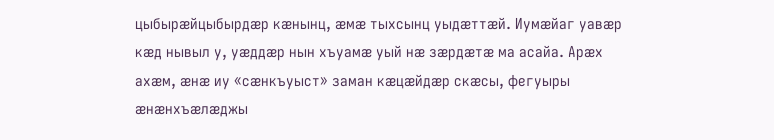цыбырæйцыбырдæр кæнынц, æмæ тыхсынц уыдæттæй. Иумæйаг уавæр кæд нывыл у, уæддæр нын хъуамæ уый нæ зæрдæтæ ма асайа. Арæх ахæм, æнæ иу «сæнкъуыст» заман кæцæйдæр скæсы, фегуыры æнæнхъæлæджы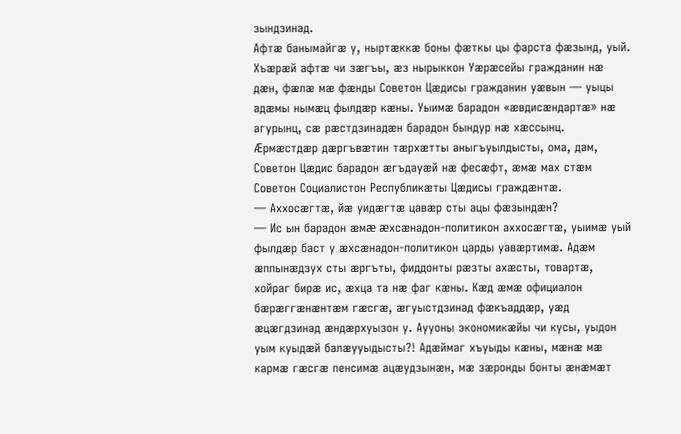зындзинад.
Афтæ банымайгæ у, ныртæккæ боны фæткы цы фарста фæзынд, уый. Хъæрæй афтæ чи зæгъы, æз нырыккон Уæрæсейы гражданин нæ дæн, фæлæ мæ фæнды Советон Цæдисы гражданин уæвын — уыцы адæмы нымæц фылдæр кæны. Уыимæ барадон «æвдисæндартæ» нæ агурынц, сæ рæстдзинадæн барадон бындур нæ хæссынц. Æрмæстдæр дæргъвæтин тæрхæтты аныгъуылдысты, ома, дам, Советон Цæдис барадон æгъдауæй нæ фесæфт, æмæ мах стæм Советон Социалистон Республикæты Цæдисы граждæнтæ.
— Аххосæгтæ, йæ уидæгтæ цавæр сты ацы фæзындæн?
— Ис ын барадон æмæ æхсæнадон-политикон аххосæгтæ, уыимæ уый фылдæр баст у æхсæнадон-политикон царды уавæртимæ. Адæм æппынæдзух сты æргъты, фиддонты рæзты ахæсты, товартæ, хойраг бирæ ис, æхца та нæ фаг кæны. Кæд æмæ официалон бæрæггæнæнтæм гæсгæ, æгуыстдзинад фæкъаддæр, уæд æцæгдзинад æндæрхуызон у. Аууоны экономикæйы чи кусы, уыдон уым куыдæй балæууыдысты?! Адæймаг хъуыды кæны, мæнæ мæ кармæ гæсгæ пенсимæ ацæудзынæн, мæ зæронды бонты æнæмæт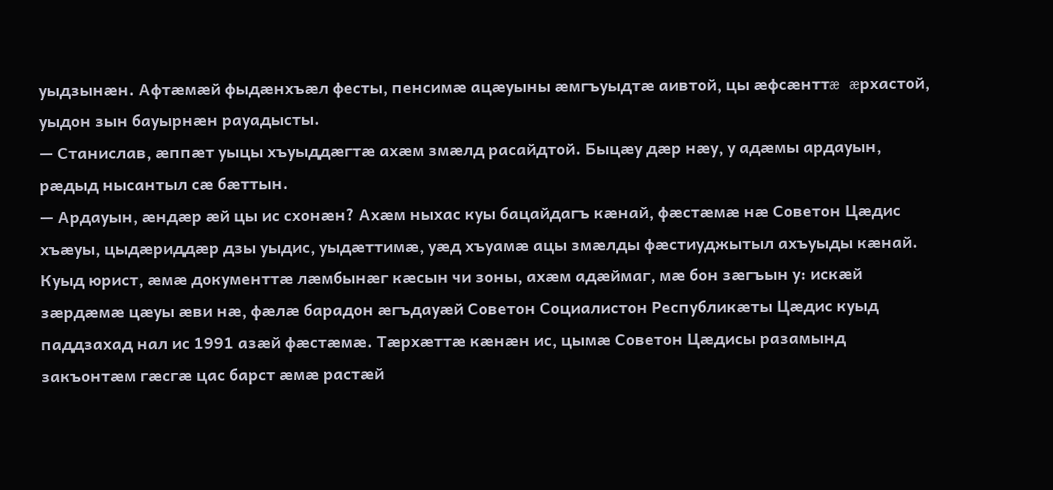уыдзынæн. Афтæмæй фыдæнхъæл фесты, пенсимæ ацæуыны æмгъуыдтæ аивтой, цы æфсæнттæ æрхастой, уыдон зын бауырнæн рауадысты.
— Станислав, æппæт уыцы хъуыддæгтæ ахæм змæлд расайдтой. Быцæу дæр нæу, у адæмы ардауын, рæдыд нысантыл сæ бæттын.
— Ардауын, æндæр æй цы ис схонæн? Ахæм ныхас куы бацайдагъ кæнай, фæстæмæ нæ Советон Цæдис хъæуы, цыдæриддæр дзы уыдис, уыдæттимæ, уæд хъуамæ ацы змæлды фæстиуджытыл ахъуыды кæнай. Куыд юрист, æмæ документтæ лæмбынæг кæсын чи зоны, ахæм адæймаг, мæ бон зæгъын у: искæй зæрдæмæ цæуы æви нæ, фæлæ барадон æгъдауæй Советон Социалистон Республикæты Цæдис куыд паддзахад нал ис 1991 азæй фæстæмæ. Тæрхæттæ кæнæн ис, цымæ Советон Цæдисы разамынд закъонтæм гæсгæ цас барст æмæ растæй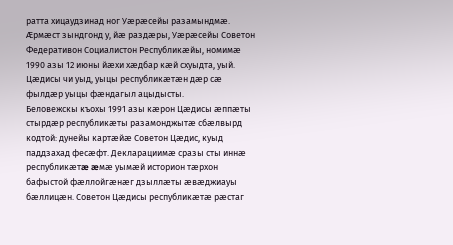ратта хицаудзинад ног Уæрæсейы разамындмæ. Æрмæст зындгонд у, йæ раздæры, Уæрæсейы Советон Федеративон Социалистон Республикæйы, номимæ 1990 азы 12 июны йæхи хæдбар кæй схуыдта, уый. Цæдисы чи уыд, уыцы республикæтæн дæр сæ фылдæр уыцы фæндагыл ацыдысты.
Беловежскы къохы 1991 азы кæрон Цæдисы æппæты стырдæр республикæты разамонджытæ сбæлвырд кодтой: дунейы картæйæ Советон Цæдис, куыд паддзахад фесæфт. Декларациимæ сразы сты иннæ республикæтæ æмæ уымæй историон тæрхон бафыстой фæллойгæнæг дзыллæты æвæджиауы бæллицæн. Советон Цæдисы республикæтæ рæстаг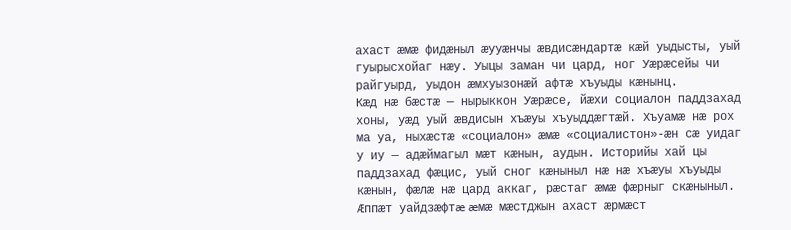ахаст æмæ фидæныл æууæнчы æвдисæндартæ кæй уыдысты, уый гуырысхойаг нæу. Уыцы заман чи цард, ног Уæрæсейы чи райгуырд, уыдон æмхуызонæй афтæ хъуыды кæнынц.
Кæд нæ бæстæ — нырыккон Уæрæсе, йæхи социалон паддзахад хоны, уæд уый æвдисын хъæуы хъуыддæгтæй. Хъуамæ нæ рох ма уа, ныхæстæ «социалон» æмæ «социалистон»-æн сæ уидаг у иу — адæймагыл мæт кæнын, аудын. Историйы хай цы паддзахад фæцис, уый сног кæныныл нæ нæ хъæуы хъуыды кæнын, фæлæ нæ цард аккаг, рæстаг æмæ фæрныг скæныныл. Æппæт уайдзæфтæ æмæ мæстджын ахаст æрмæст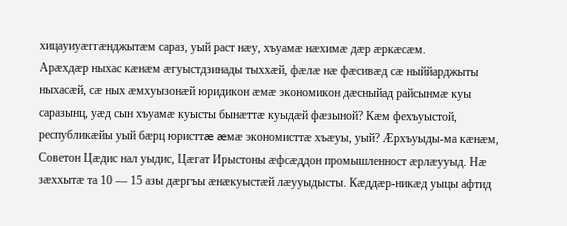хицауиуæггæнджытæм сараз, уый раст нæу, хъуамæ нæхимæ дæр æркæсæм.
Арæхдæр ныхас кæнæм æгуыстдзинады тыххæй, фæлæ нæ фæсивæд сæ ныййарджыты ныхасæй, сæ ных æмхуызонæй юридикон æмæ экономикон дæсныйад райсынмæ куы саразынц, уæд сын хъуамæ куысты бынæттæ куыдæй фæзыной? Кæм фехъуыстой, республикæйы уый бæрц юристтæ æмæ экономисттæ хъæуы, уый? Æрхъуыды-ма кæнæм, Советон Цæдис нал уыдис, Цæгат Ирыстоны æфсæддон промышленност æрлæууыд. Нæ зæххытæ та 10 — 15 азы дæргъы æнæкуыстæй лæууыдысты. Кæддæр-никæд уыцы афтид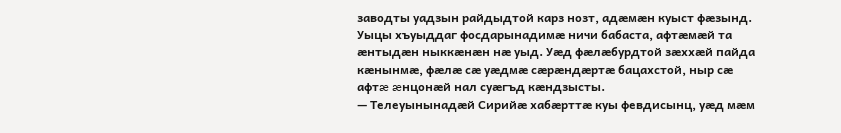заводты уадзын райдыдтой карз нозт, адæмæн куыст фæзынд. Уыцы хъуыддаг фосдарынадимæ ничи бабаста, афтæмæй та æнтыдæн ныккæнæн нæ уыд. Уæд фæлæбурдтой зæххæй пайда кæнынмæ, фæлæ сæ уæдмæ сæрæндæртæ бацахстой, ныр сæ афтæ æнцонæй нал суæгъд кæндзысты.
— Телеуынынадæй Сирийæ хабæрттæ куы февдисынц, уæд мæм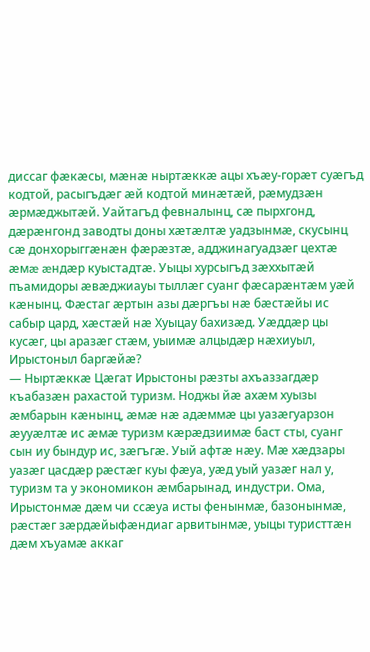диссаг фæкæсы, мæнæ ныртæккæ ацы хъæу-горæт суæгъд кодтой, расыгъдæг æй кодтой минæтæй, рæмудзæн æрмæджытæй. Уайтагъд февналынц, сæ пырхгонд, дæрæнгонд заводты доны хæтæлтæ уадзынмæ, скусынц сæ донхорыггæнæн фæрæзтæ, адджинагуадзæг цехтæ æмæ æндæр куыстадтæ. Уыцы хурсыгъд зæххытæй пъамидоры æвæджиауы тыллæг суанг фæсарæнтæм уæй кæнынц. Фæстаг æртын азы дæргъы нæ бæстæйы ис сабыр цард, хæстæй нæ Хуыцау бахизæд. Уæддæр цы кусæг, цы аразæг стæм, уыимæ алцыдæр нæхиуыл, Ирыстоныл баргæйæ?
— Ныртæккæ Цæгат Ирыстоны рæзты ахъаззагдæр къабазæн рахастой туризм. Ноджы йæ ахæм хуызы æмбарын кæнынц, æмæ нæ адæммæ цы уазæгуарзон æууæлтæ ис æмæ туризм кæрæдзиимæ баст сты, суанг сын иу бындур ис, зæгъгæ. Уый афтæ нæу. Мæ хæдзары уазæг цасдæр рæстæг куы фæуа, уæд уый уазæг нал у, туризм та у экономикон æмбарынад, индустри. Ома, Ирыстонмæ дæм чи ссæуа исты фенынмæ, базонынмæ, рæстæг зæрдæйыфæндиаг арвитынмæ, уыцы туристтæн дæм хъуамæ аккаг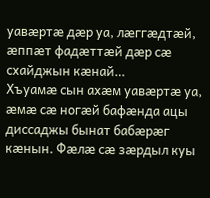уавæртæ дæр уа, лæггæдтæй, æппæт фадæттæй дæр сæ схайджын кæнай…
Хъуамæ сын ахæм уавæртæ уа, æмæ сæ ногæй бафæнда ацы диссаджы бынат бабæрæг кæнын. Фæлæ сæ зæрдыл куы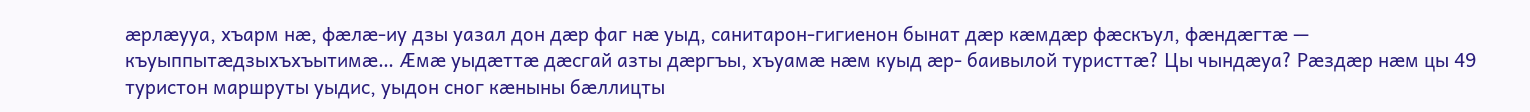æрлæууа, хъарм нæ, фæлæ-иу дзы уазал дон дæр фаг нæ уыд, санитарон-гигиенон бынат дæр кæмдæр фæскъул, фæндæгтæ — къуыппытæдзыхъхъытимæ… Æмæ уыдæттæ дæсгай азты дæргъы, хъуамæ нæм куыд æр- баивылой туристтæ? Цы чындæуа? Рæздæр нæм цы 49 туристон маршруты уыдис, уыдон сног кæныны бæллицты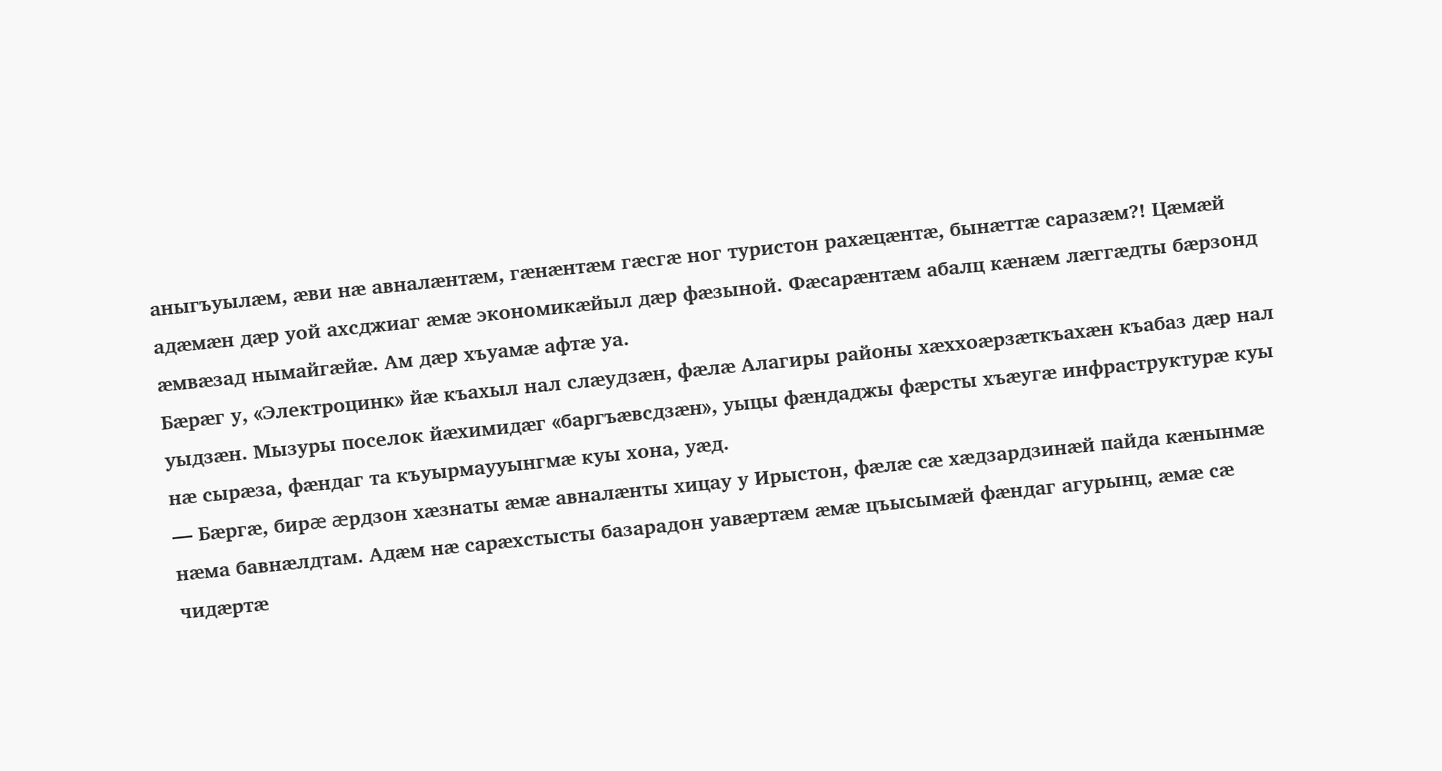аныгъуылæм, æви нæ авналæнтæм, гæнæнтæм гæсгæ ног туристон рахæцæнтæ, бынæттæ саразæм?! Цæмæй адæмæн дæр уой ахсджиаг æмæ экономикæйыл дæр фæзыной. Фæсарæнтæм абалц кæнæм лæггæдты бæрзонд æмвæзад нымайгæйæ. Ам дæр хъуамæ афтæ уа.
Бæрæг у, «Электроцинк» йæ къахыл нал слæудзæн, фæлæ Алагиры районы хæххоæрзæткъахæн къабаз дæр нал уыдзæн. Мызуры поселок йæхимидæг «баргъæвсдзæн», уыцы фæндаджы фæрсты хъæугæ инфраструктурæ куы нæ сырæза, фæндаг та къуырмаууынгмæ куы хона, уæд.
— Бæргæ, бирæ æрдзон хæзнаты æмæ авналæнты хицау у Ирыстон, фæлæ сæ хæдзардзинæй пайда кæнынмæ нæма бавнæлдтам. Адæм нæ сарæхстысты базарадон уавæртæм æмæ цъысымæй фæндаг агурынц, æмæ сæ чидæртæ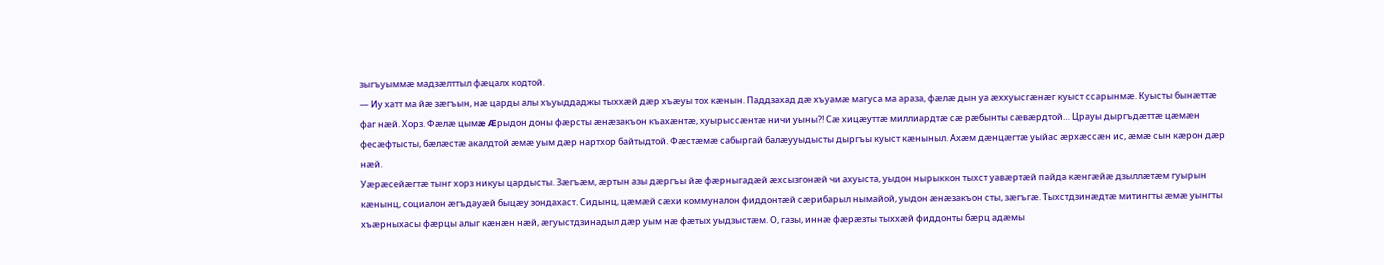зыгъуыммæ мадзæлттыл фæцалх кодтой.
— Иу хатт ма йæ зæгъын, нæ царды алы хъуыддаджы тыххæй дæр хъæуы тох кæнын. Паддзахад дæ хъуамæ магуса ма араза, фæлæ дын уа æххуысгæнæг куыст ссарынмæ. Куысты бынæттæ фаг нæй. Хорз. Фæлæ цымæ Æрыдон доны фæрсты æнæзакъон къахæнтæ, хуырыссæнтæ ничи уыны?! Сæ хицæуттæ миллиардтæ сæ рæбынты сæвæрдтой… Црауы дыргъдæттæ цæмæн фесæфтысты, бæлæстæ акалдтой æмæ уым дæр нартхор байтыдтой. Фæстæмæ сабыргай балæууыдысты дыргъы куыст кæныныл. Ахæм дæнцæгтæ уыйас æрхæссæн ис, æмæ сын кæрон дæр нæй.
Уæрæсейæгтæ тынг хорз никуы цардысты. Зæгъæм, æртын азы дæргъы йæ фæрныгадæй æхсызгонæй чи ахуыста, уыдон нырыккон тыхст уавæртæй пайда кæнгæйæ дзыллæтæм гуырын кæнынц, социалон æгъдауæй быцæу зондахаст. Сидынц, цæмæй сæхи коммуналон фиддонтæй сæрибарыл нымайой, уыдон æнæзакъон сты, зæгъгæ. Тыхстдзинæдтæ митингты æмæ уынгты хъæрныхасы фæрцы алыг кæнæн нæй, æгуыстдзинадыл дæр уым нæ фæтых уыдзыстæм. О, газы, иннæ фæрæзты тыххæй фиддонты бæрц адæмы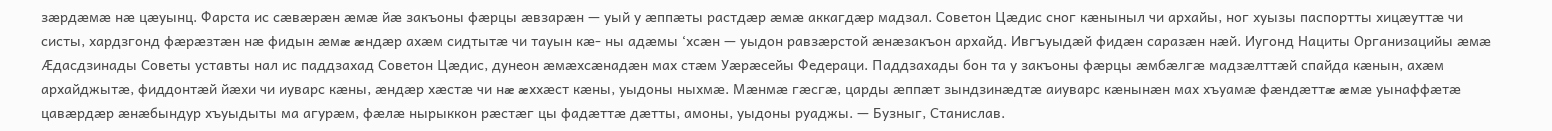зæрдæмæ нæ цæуынц. Фарста ис сæвæрæн æмæ йæ закъоны фæрцы æвзарæн — уый у æппæты растдæр æмæ аккагдæр мадзал. Советон Цæдис сног кæныныл чи архайы, ног хуызы паспортты хицæуттæ чи систы, хардзгонд фæрæзтæн нæ фидын æмæ æндæр ахæм сидтытæ чи тауын кæ- ны адæмы ‘хсæн — уыдон равзæрстой æнæзакъон архайд. Ивгъуыдæй фидæн саразæн нæй. Иугонд Нациты Организацийы æмæ Æдасдзинады Советы уставты нал ис паддзахад Советон Цæдис, дунеон æмæхсæнадæн мах стæм Уæрæсейы Федераци. Паддзахады бон та у закъоны фæрцы æмбæлгæ мадзæлттæй спайда кæнын, ахæм архайджытæ, фиддонтæй йæхи чи иуварс кæны, æндæр хæстæ чи нæ æххæст кæны, уыдоны ныхмæ. Мæнмæ гæсгæ, царды æппæт зындзинæдтæ аиуварс кæнынæн мах хъуамæ фæндæттæ æмæ уынаффæтæ цавæрдæр æнæбындур хъуыдыты ма агурæм, фæлæ нырыккон рæстæг цы фадæттæ дæтты, амоны, уыдоны руаджы. — Бузныг, Станислав.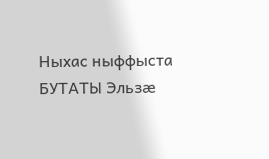Ныхас ныффыста БУТАТЫ Эльзæ